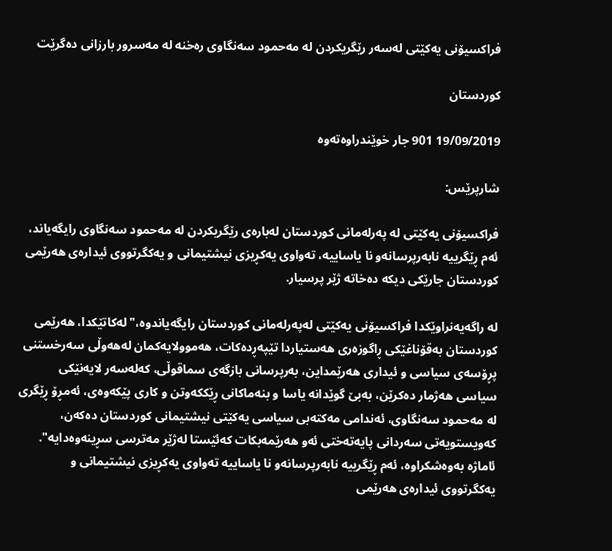فراکسیۆنى یەکێتى لەسەر رێگریکردن لە مەحمود سەنگاوى رەخنە لە مەسرور بارزانى دەگرێت

کوردستان

19/09/2019 901 جار خوێندراوه‌ته‌وه

شارپرێس:

فراكسیۆنی یەكێتی لە پەرلەمانی كوردستان لەبارەی رێگریكردن لە مەحمود سەنگاوی رایگەیاند، ئه‌م ڕێگرییه ‌نابه‌رپرسانه‌و نا یاساییه‌، ته‌واوی یه‌كڕیزی نیشتیمانی و یه‌كگرتووی ئیداره‌ی هه‌رێمی كوردستان جارێكی دیكه ‌ده‌خاته‌ ژێر پرسیار.

لە راگەیەنراوێکدا فراکسیۆنى یەکێتى لەپەرلەمانى کوردستان رایگەیاندوە،"له‌كاتێكدا، هه‌رێمی كوردستان به‌قۆناغێكی ڕاگوزه‌ری هه‌ستیاردا تێپه‌ڕده‌كات، هه‌موولایه‌كمان له‌هه‌وڵی سه‌رخستنی پڕۆسه‌ی سیاسی و ئیداری هه‌رێمداین، به‌رپرسانی بازگه‌ی سماقوڵی، كه‌له‌سه‌ر لایه‌نێكی سیاسی هه‌ژمار ده‌كرێن، به‌بێ گوێدانه ‌یاسا و بنه‌ماكانی ڕێككه‌وتن و كاری پێكه‌وه‌ی، ئه‌مڕۆ ڕێگری له‌ مه‌حمود سه‌نگاوی، ئه‌ندامی مه‌كته‌بی سیاسی یه‌كێتی نیشتیمانی كوردستان ده‌كه‌ن، كه‌ویستویه‌تی سه‌ردانی پایه‌ته‌ختی ئه‌و هه‌رێمه‌بكات كه‌ئێستا له‌ژێر مه‌ترسی سڕینه‌وه‌دایه‌".
ئاماژە بەوەشکراوە، ئه‌م ڕێگرییه ‌نابه‌رپرسانه‌و نا یاساییه‌ ته‌واوی یه‌كڕیزی نیشتیمانی و یه‌كگرتووی ئیداره‌ی هه‌رێمی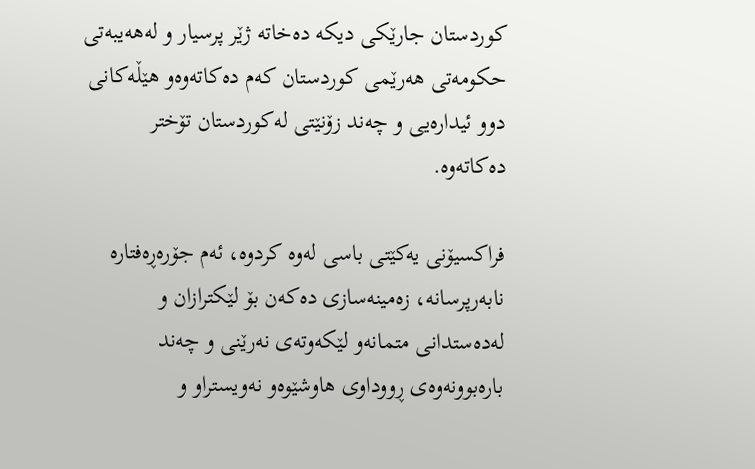كوردستان جارێكی دیكه ‌ده‌خاته‌ ژێر پرسیار و له‌هه‌یبه‌تی حكومه‌تی هه‌رێمی كوردستان كه‌م ده‌كاته‌وه‌و هێڵه‌كانی دوو ئیداره‌یی و چه‌ند زۆنێتی له‌‌كوردستان تۆختر ده‌كاته‌وه‌.

فراکسیۆنى یەکێتى باسى لەوە کردوە، ئه‌م جۆره‌ڕه‌فتاره‌ نابه‌رپرسانه‌، زه‌مینه‌سازی ده‌كه‌ن بۆ لێكترازان و له‌ده‌ستدانی متمانه‌و لێكه‌وته‌ی نه‌رێنی و چه‌ند باره‌بوونه‌وه‌ی ڕووداوی هاوشێوه‌و نه‌ویستراو و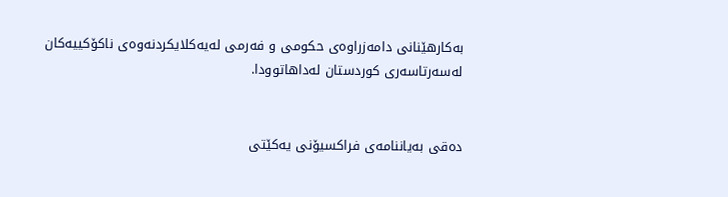به‌كارهێنانی دامه‌زراوه‌ی حكومی و فه‌رمی له‌یه‌كلایكردنه‌وه‌ی ناكۆكییه‌كان له‌سه‌رتاسه‌ری كوردستان له‌داهاتوودا.


دەقی بەیاننامەی فراكسیۆنی یەكێتی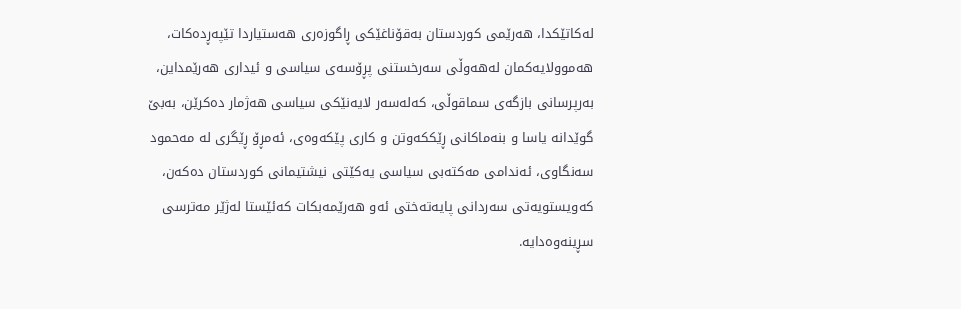له‌كاتێكدا، هه‌رێمی كوردستان به‌قۆناغێكی ڕاگوزه‌ری هه‌ستیاردا تێپه‌ڕده‌كات، هه‌موولایه‌كمان له‌هه‌وڵی سه‌رخستنی پڕۆسه‌ی سیاسی و ئیداری هه‌رێمداین، به‌رپرسانی بازگه‌ی سماقوڵی، كه‌له‌سه‌ر لایه‌نێكی سیاسی هه‌ژمار ده‌كرێن، به‌بێ گوێدانه ‌یاسا و بنه‌ماكانی ڕێككه‌وتن و كاری پێكه‌وه‌ی، ئه‌مڕۆ ڕێگری له‌ مه‌حمود سه‌نگاوی، ئه‌ندامی مه‌كته‌بی سیاسی یه‌كێتی نیشتیمانی كوردستان ده‌كه‌ن، كه‌ویستویه‌تی سه‌ردانی پایه‌ته‌ختی ئه‌و هه‌رێمه‌بكات كه‌ئێستا له‌ژێر مه‌ترسی سڕینه‌وه‌دایه‌.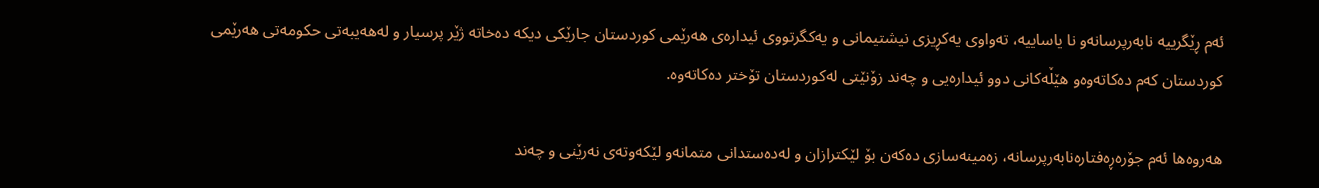ئه‌م ڕێگرییه ‌نابه‌رپرسانه‌و نا یاساییه‌، ته‌واوی یه‌كڕیزی نیشتیمانی و یه‌كگرتووی ئیداره‌ی هه‌رێمی كوردستان جارێكی دیكه ‌ده‌خاته‌ ژێر پرسیار و له‌هه‌یبه‌تی حكومه‌تی هه‌رێمی كوردستان كه‌م ده‌كاته‌وه‌و هێڵه‌كانی دوو ئیداره‌یی و چه‌ند زۆنێتی له‌‌كوردستان تۆختر ده‌كاته‌وه‌.

هه‌روه‌ها ئه‌م جۆره‌ڕه‌فتاره‌نابه‌رپرسانه‌، زه‌مینه‌سازی ده‌كه‌ن بۆ لێكترازان و له‌ده‌ستدانی متمانه‌و لێكه‌وته‌ی نه‌رێنی و چه‌ند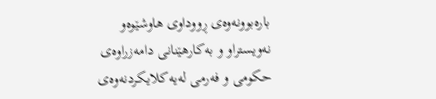باره‌بوونه‌وه‌ی ڕووداوی هاوشێوه‌و نه‌ویستراو و به‌كارهێنانی دامه‌زراوه‌ی حكومی و فه‌رمی له‌یه‌كلایكردنه‌وه‌ی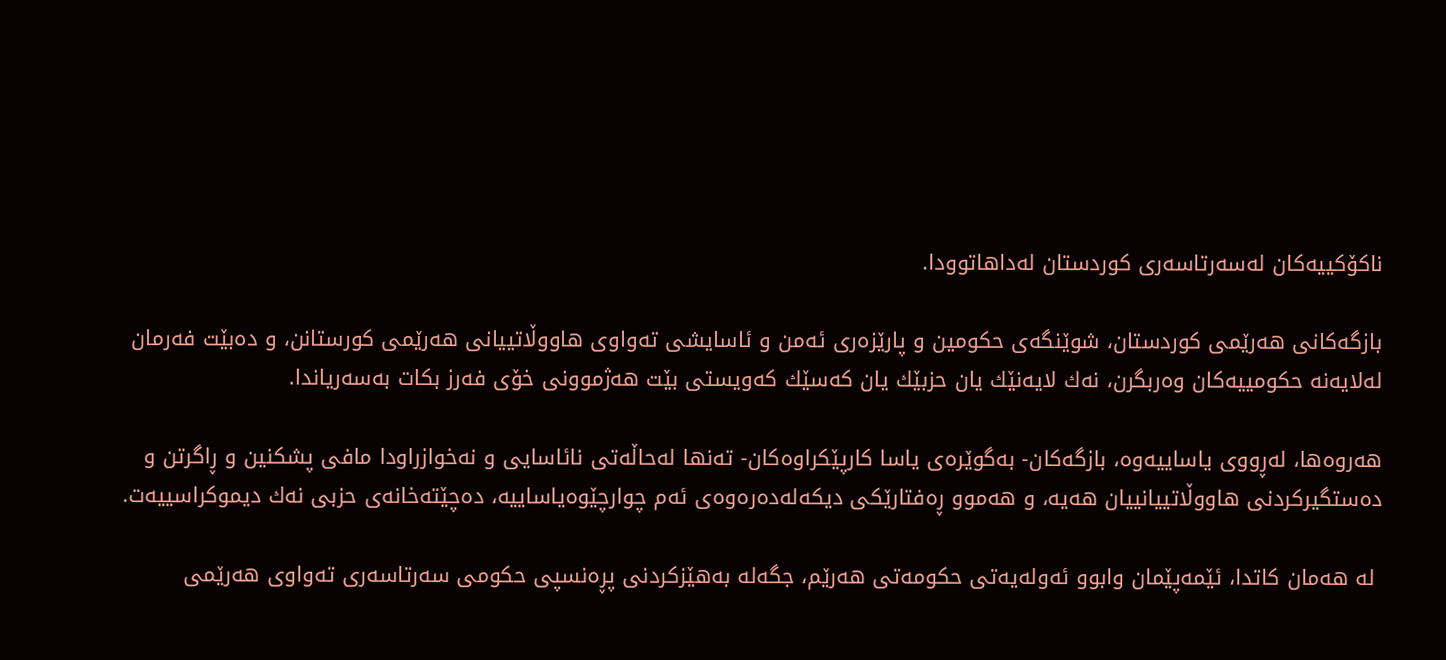ناكۆكییه‌كان له‌سه‌رتاسه‌ری كوردستان له‌داهاتوودا.

بازگه‌كانی هه‌رێمی كوردستان، شوێنگه‌ی حكومین و پارێزه‌ری ئه‌من و ئاسایشی ته‌واوی هاووڵاتییانی هه‌رێمی كورستانن، و ده‌بێت فه‌رمان له‌لایه‌نه‌ حكومییه‌كان وه‌ربگرن، نه‌ك لایه‌نێك یان حزبێك یان كه‌سێك كه‌ویستی بێت هه‌ژموونی خۆی فه‌رز بكات به‌سه‌ریاندا.

هه‌روه‌ها، له‌ڕووی یاساییه‌وه‌، بازگه‌كان- به‌گوێره‌ی یاسا كارپێكراوه‌كان- ته‌نها له‌حاڵه‌تی نائاسایی و نه‌خوازراودا مافی پشكنین و ڕاگرتن و ده‌ستگیركردنی هاووڵاتییانییان هه‌یه‌، و هه‌موو ڕه‌فتا‌رێكی دیكه‌له‌ده‌ره‌وه‌ی ئه‌م چوارچێوه‌یاساییه‌، ده‌چێته‌خانه‌ی حزبی نه‌ك دیموكراسییه‌ت.

 له‌ هه‌مان كاتدا، ئێمه‌پێمان وابوو ئه‌وله‌یه‌تی حكومه‌تی هه‌رێم، جگه‌له‌ به‌هێزكردنی پڕه‌نسپی حكومی سه‌رتاسه‌ری ته‌واوی هه‌رێمی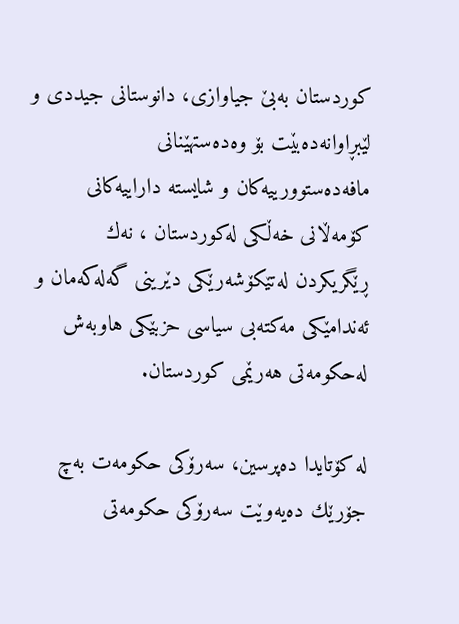كوردستان به‌بێ جیاوازی، دانوستانی جیددی و لێبڕاوانه‌ده‌بێت بۆ وه‌ده‌ستهێنانی مافه‌ده‌ستوورییه‌كان و شایسته‌ داراییەکانی كۆمه‌ڵانی خه‌ڵكی له‌كوردستان ، نه‌ك ڕێگریكردن له‌تێكۆشه‌رێكی دێرینی گه‌له‌كه‌مان و ئه‌ندامێكی مه‌كته‌بی سیاسی حزبێكی هاوبه‌ش له‌حكومه‌تی هه‌رێمی كوردستان.

له‌ كۆتایدا ده‌پرسین، سه‌رۆكی حكومه‌ت به‌چ جۆرێك ده‌یه‌وێت سه‌رۆكی حكومه‌تی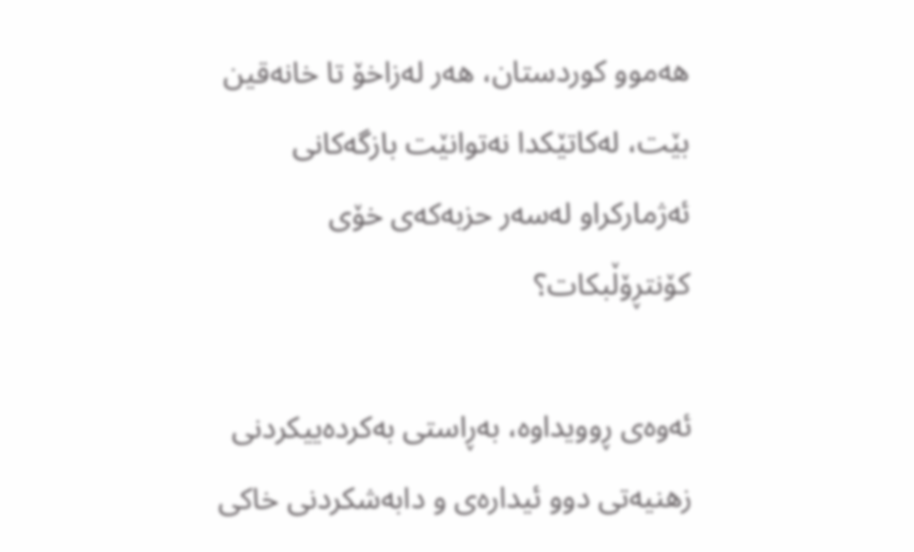هه‌موو كوردستان، هه‌ر له‌زاخۆ تا خانه‌قین بێت، له‌كاتێكدا نه‌توانێت بازگه‌كانی ئه‌ژماركراو له‌سه‌ر حزبه‌كه‌ی خۆی كۆنتڕۆڵبكات؟

ئه‌وه‌ی ڕوویداوه‌، به‌ڕاستی به‌كرده‌ییكردنی زهنیه‌تی دوو ئیداره‌ی و دابه‌شكردنی خاكی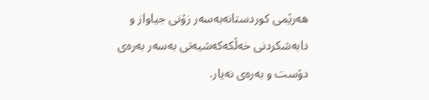هه‌رێمی كوردستانه‌به‌سه‌ر زۆنی جیاواز و دابه‌شكردنی خه‌ڵكه‌كه‌شیه‌تی به‌سه‌ر به‌ره‌ی دۆست و به‌ره‌ی نه‌یار.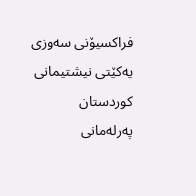فراکسیۆنی سەوزی یەکێتی نیشتیمانی کوردستان
پەرلەمانی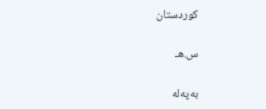کوردستان

س.هـ

بەپەلە